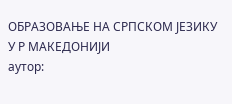ОБРАЗОВАЊЕ НА СРПСКОМ ЈЕЗИКУ
У Р МАКЕДОНИЈИ
аутор: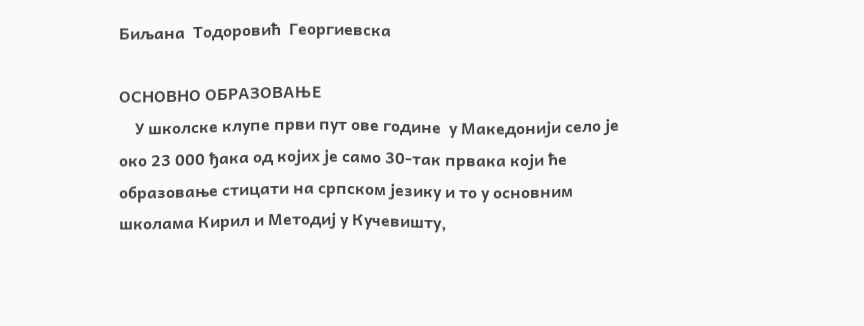Биљана  Тодоровић  Георгиевска

ОСНОВНО ОБРАЗОВАЊЕ
    У школске клупе први пут ове године  у Македонији село је око 23 000 ђака од којих је само 30-так првака који ће образовање стицати на српском језику и то у основним школама Кирил и Методиј у Кучевишту,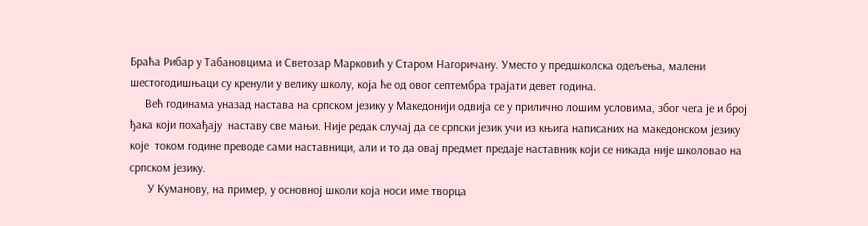Браћа Рибар у Табановцима и Светозар Марковић у Старом Нагоричану. Уместо у предшколска одељења, малени шестогодишњаци су кренули у велику школу, која ће од овог септембра трајати девет година.
     Већ годинама уназад настава на српском језику у Македонији одвија се у прилично лошим условима, због чега је и број ђака који похађају  наставу све мањи. Није редак случај да се српски језик учи из књига написаних на македонском језику које  током године преводе сами наставници, али и то да овај предмет предаје наставник који се никада није школовао на српском језику.
      У Куманову, на пример, у основној школи која носи име творца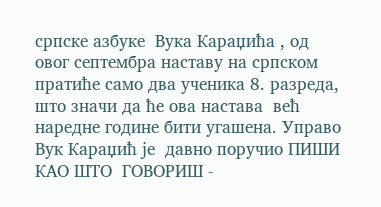српске азбуке  Вука Караџића , од овог септембра наставу на српском  пратиће само два ученика 8. разреда, што значи да ће ова настава  већ наредне године бити угашена. Управо Вук Караџић је  давно поручио ПИШИ КАО ШТО  ГОВОРИШ -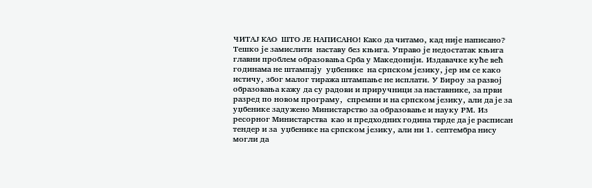ЧИТАЈ КАО  ШТО ЈЕ НАПИСАНО! Како да читамо, кад није написано?
Тешко је замислити  наставу без књига. Управо је недостатак књига главни проблем образовања Срба у Македонији. Издавачке куће већ годинама не штампају  уџбенике  на српском језику, јер им се како истичу, због малог тиража штампање не исплати. У Бироу за развој образовања кажу да су радови и приручници за наставнике, за први разред по новом програму,  спремни и на српском језику, али да је за уџбенике задужено Министарство за образовање и науку РМ. Из ресорног Министарства  као и предходних година тврде да је расписан тендер и за  уџбенике на српском језику, али ни 1. септембра нису могли да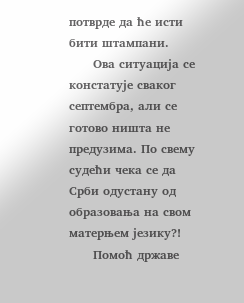потврде да ће исти бити штампани.
      Ова ситуација се констатује сваког септембра, али се готово ништа не предузима. По свему судећи чека се да Срби одустану од образовања на свом матерњем језику?!
      Помоћ државе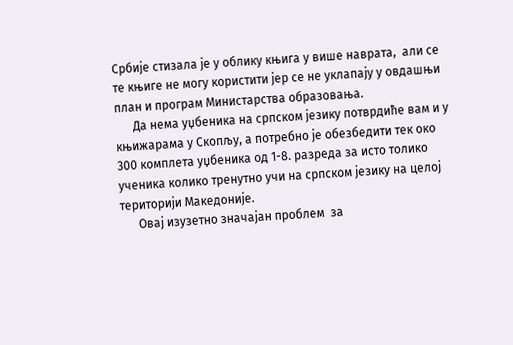Србије стизала је у облику књига у више наврата,  али се те књиге не могу користити јер се не уклапају у овдашњи план и програм Министарства образовања.
      Да нема уџбеника на српском језику потврдиће вам и у књижарама у Скопљу, а потребно је обезбедити тек око 300 комплета уџбеника од 1-8. разреда за исто толико ученика колико тренутно учи на српском језику на целој територији Македоније.
      Овај изузетно значајан проблем  за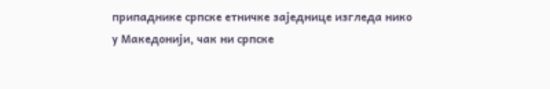припаднике српске етничке заједнице изгледа нико у Македонији, чак ни српске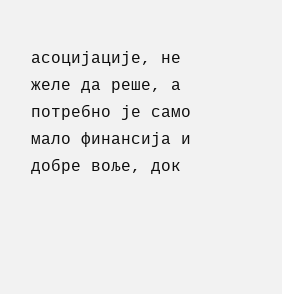асоцијације, не желe да решe, а  потребно је само  мало финансија и добре воље, док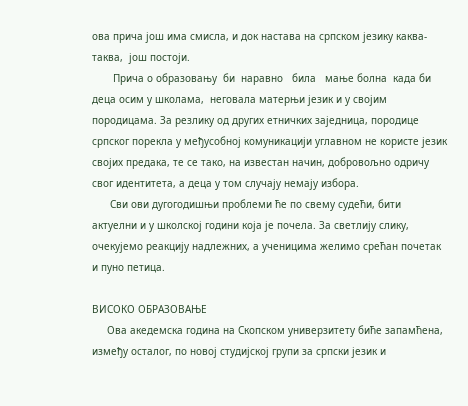ова прича још има смисла, и док настава на српском језику каква- таква,  још постоји.
       Прича о образовању  би  наравно   била   мање болна  када би деца осим у школама,  неговала матерњи језик и у својим породицама. За резлику од других етничких заједница, породице српског порекла у међусобној комуникацији углавном не користе језик својих предака, те се тако, на известан начин, добровољно одричу свог идентитета, а деца у том случају немају избора.
      Сви ови дугогодишњи проблеми ће по свему судећи, бити актуелни и у школској години која је почела. За светлију слику, очекујемо реакцију надлежних, а ученицима желимо срећан почетак и пуно петица.

ВИСОКО ОБРАЗОВАЊЕ
     Ова акедемска година на Скопском универзитету биће запамћена, између осталог, по новој студијској групи за српски језик и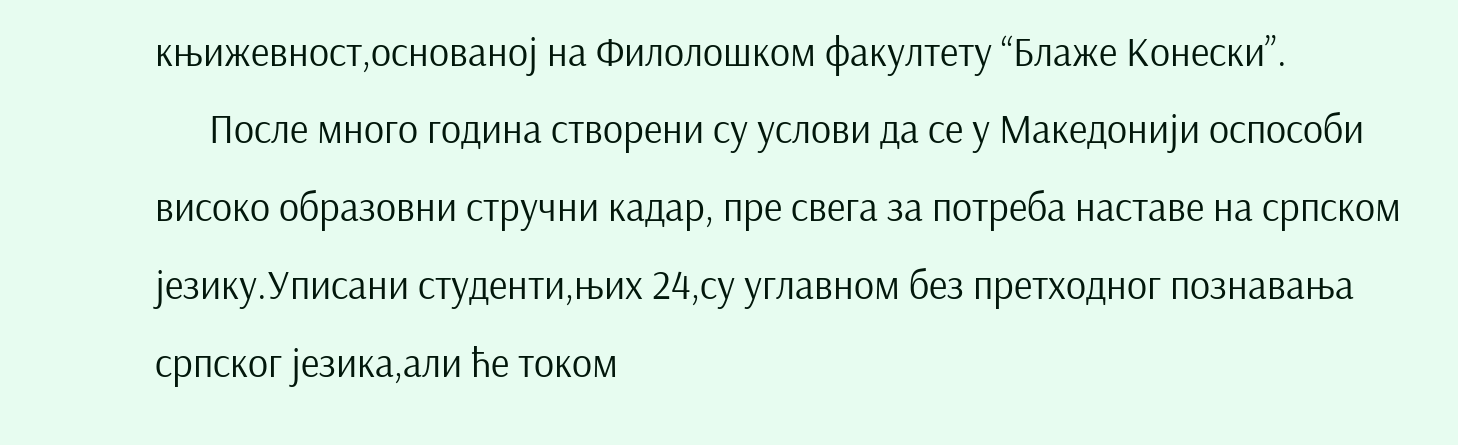књижевност,основаној на Филолошком факултету “Блаже Конески”.
      После много година створени су услови да се у Македонији оспособи високо образовни стручни кадар, пре свега за потреба наставе на српском језику.Уписани студенти,њих 24,су углавном без претходног познавања српског језика,али ће током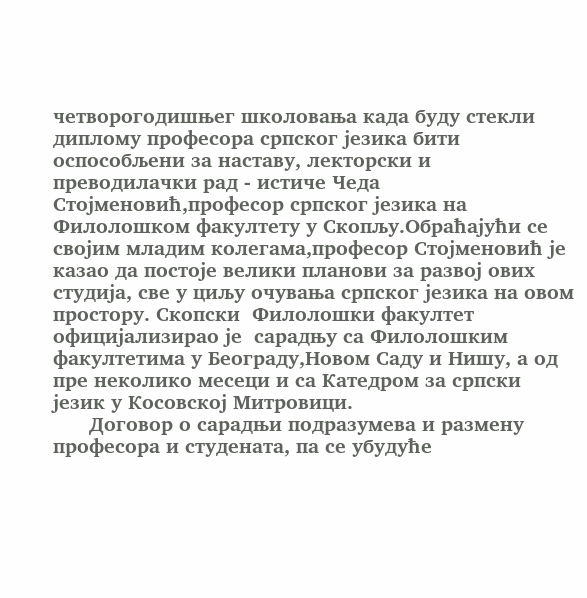четворогодишњег школовања када буду стекли диплому професора српског језика бити оспособљени за наставу, лекторски и преводилачки рад - истиче Чеда Стоjменовић,професор српског језика на Филолошком факултету у Скопљу.Обраћајући се својим младим колегама,професор Стоjменовић је казао да постоје велики планови за развој ових студија, све у циљу очувања српског језика на овом простору. Скопски  Филолошки факултет официјализирао је  сарадњу са Филолошким факултетима у Београду,Новом Саду и Нишу, а од пре неколико месеци и са Катедром за српски језик у Косовској Митровици.
      Договор о сарадњи подразумева и размену професора и студената, па се убудуће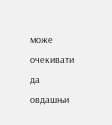може очекивати да овдашњи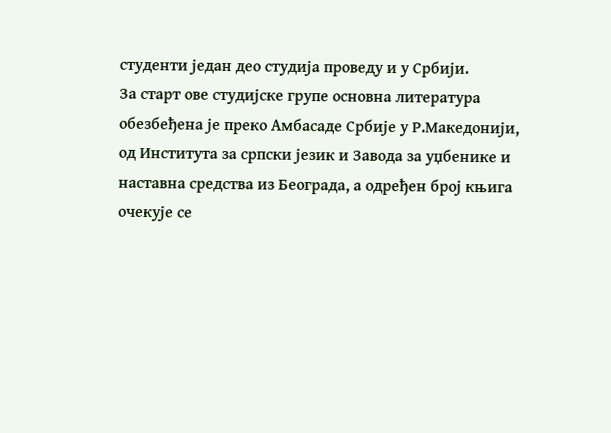студенти један део студија проведу и у Србији.
За старт ове студијске групе основна литература обезбеђена је преко Амбасаде Србије у Р.Македонији, од Института за српски језик и Завода за уџбенике и наставна средства из Београда, а одређен број књига очекује се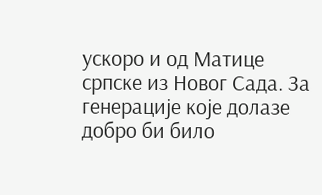ускоро и од Матице српске из Новог Сада. За генерације које долазе добро би било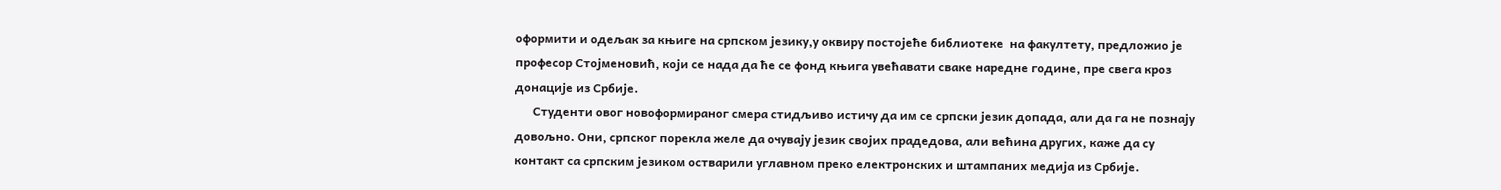оформити и одељак за књиге на српском језику,у оквиру постојеће библиотеке  на факултету, предложио је професор Стоjменовић, који се нада да ће се фонд књига увећавати сваке наредне године, пре свега кроз донације из Србије.
      Студенти овог новоформираног смера стидљиво истичу да им се српски језик допада, али да га не познају довољно. Они, српског порекла желе да очувају језик својих прадедова, али већина других, каже да су контакт са српским језиком остварили углавном преко електронских и штампаних медија из Србије.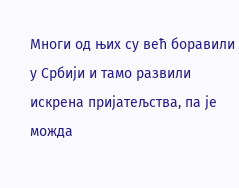Многи од њих су већ боравили у Србији и тамо развили искрена пријатељства, па је можда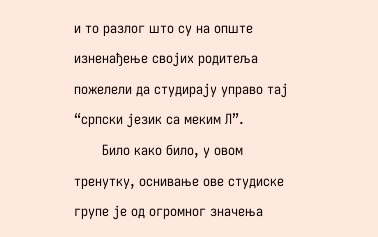и то разлог што су на опште изненађење својих родитеља пожелели да студирају управо тај “српски језик са меким Л”.
       Било како било, у овом тренутку, оснивање ове студиске групе је од огромног значења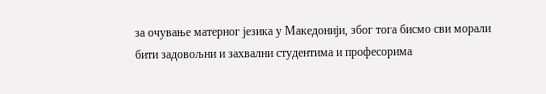за очување матерног језика у Македонији, због тога бисмо сви морали бити задовољни и захвални студентима и професорима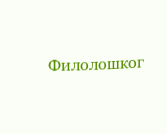Филолошког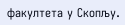факултета у Скопљу.